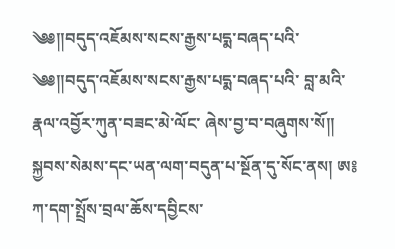༄༅།།བདུད་འཇོམས་སངས་རྒྱས་པདྨ་བཞད་པའི་
༄༅།།བདུད་འཇོམས་སངས་རྒྱས་པདྨ་བཞད་པའི་ བླ་མའི་རྣལ་འབྱོར་ཀུན་བཟང་མེ་ལོང་ ཞེས་བྱ་བ་བཞུགས་སོ།། སྐྱབས་སེམས་དང་ཡན་ལག་བདུན་པ་སྔོན་དུ་སོང་ནས། ཨ༔ ཀ་དག་སྤྲོས་བྲལ་ཆོས་དབྱིངས་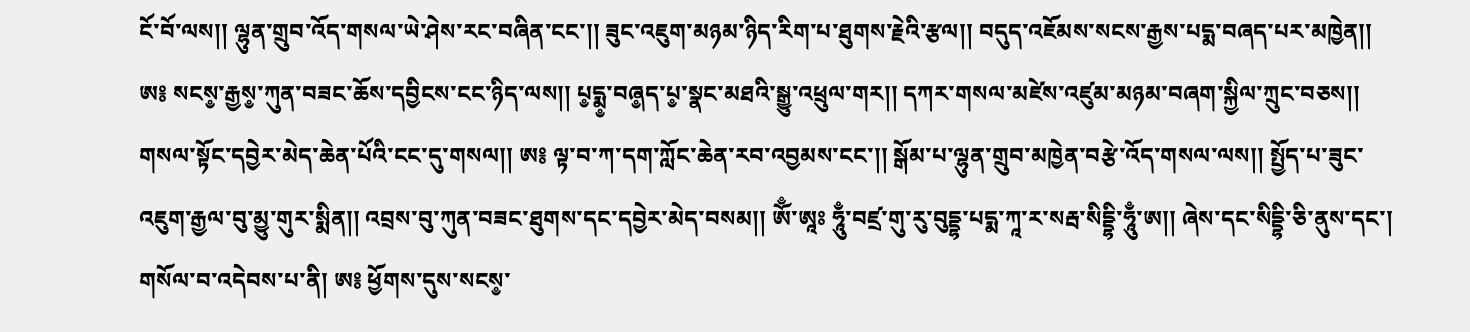ངོ་བོ་ལས།། ལྷུན་གྲུབ་འོད་གསལ་ཡེ་ཤེས་རང་བཞིན་ངང་།། ཟུང་འཇུག་མཉམ་ཉིད་རིག་པ་ཐུགས་རྗེའི་རྩལ།། བདུད་འཇོམས་སངས་རྒྱས་པདྨ་བཞད་པར་མཁྱེན།། ཨ༔ སངས༵་རྒྱས༵་ཀུན་བཟང་ཆོས་དབྱིངས་ངང་ཉིད་ལས།། པ༵དྨ༵་བཞ༵ད་པ༵་སྣང་མཐའི་སྒྱུ་འཕྲུལ་གར།། དཀར་གསལ་མཛེས་འཛུམ་མཉམ་བཞག་སྐྱིལ་ཀྲུང་བཅས།། གསལ་སྟོང་དབྱེར་མེད་ཆེན་པོའི་ངང་དུ་གསལ།། ཨ༔ ལྟ་བ་ཀ་དག་ཀློང་ཆེན་རབ་འབྱམས་ངང་།། སྒོམ་པ་ལྷུན་གྲུབ་མཁྱེན་བརྩེ་འོད་གསལ་ལས།། སྤྱོད་པ་ཟུང་འཇུག་རྒྱལ་བུ་མྱུ་གུར་སྨིན།། འབྲས་བུ་ཀུན་བཟང་ཐུགས་དང་དབྱེར་མེད་བསམ།། ཨོྃ་ཨཱཿ ཧཱུྃ་བཛྲ་གུ་རུ་བུདྡྷ་པདྨ་ཀཱ་ར་སརྦ་སིདྡྷི་ཧཱུྃ་ཨ།། ཞེས་དང་སིདྡྷི་ཅི་ནུས་དང་། གསོལ་བ་འདེབས་པ་ནི། ཨ༔ ཕྱོགས་དུས་སངས༵་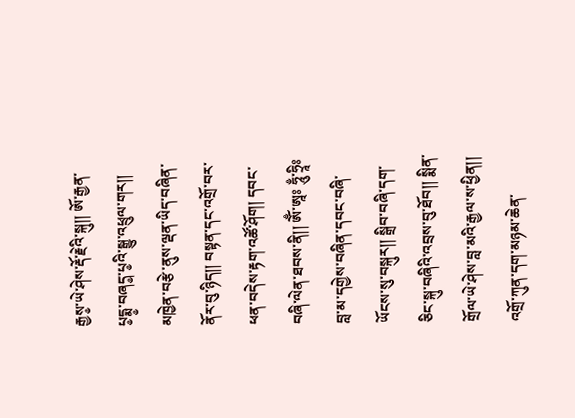རྒྱས༵་ཡེ་ཤེས་རྡོ་རྗེའི་སྐུ།། ཨོ་རྒྱན་པ༵དྨ༵་བཞད༵་པ༵འི་སྒྱུ་འཕྲུལ་གར།། མཁྱེན་བརྩེ་ནུས་ལྡན་ཡིད་བཞིན་ནོར་བུ་ཉིད།། བསྟན་དང་འགྲོ་བར་ཕན་བདེས་རྟག་འཚོ་ཤོག། དབང་བཞི་ལེན་ཐབས་ནི།། ཨོྃ་ཨཱཿ ཧཱུྃ་ཧྲཱིཿ བླ་མ་དགྱེས་བཞིན་དབང་བཞི་ཡོངས་སུ་བསྐུར།། སྒྲིབ་བཞི་དག་ཅིང་སྐུ་བཞིའི་འབྲས་བུ་ཐོབ།། སྨིན་གྲོལ་ཡེ་ཤེས་བླ་མའི་རྒྱལ་ས་ཕྱིན།། འགྲོ་ཀུན་དག་མཉམ་ཆེན་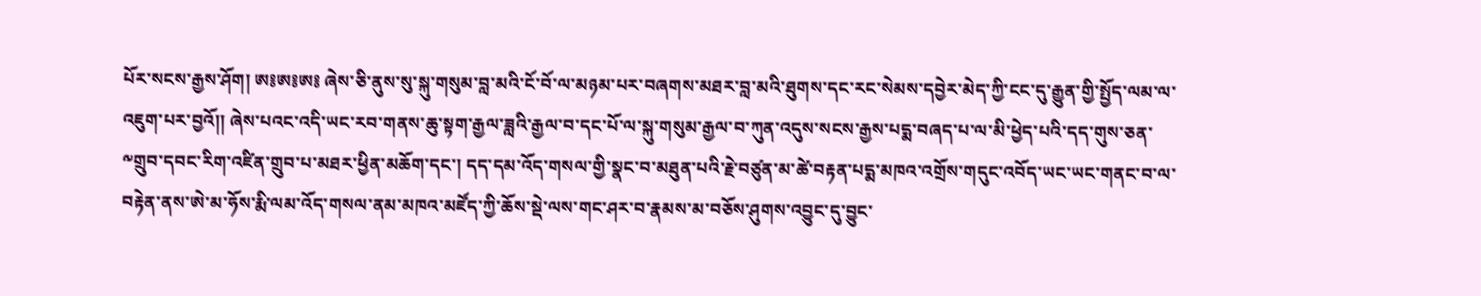པོར་སངས་རྒྱས་ཤོག། ཨ༔ཨ༔ཨ༔ ཞེས་ཅི་ནུས་སུ་སྐུ་གསུམ་བླ་མའི་ངོ་བོ་ལ་མཉམ་པར་བཞགས་མཐར་བླ་མའི་ཐུགས་དང་རང་སེམས་དབྱེར་མེད་ཀྱི་ངང་དུ་རྒྱུན་གྱི་སྤྱོད་ལམ་ལ་འཇུག་པར་བྱའོ།། ཞེས་པའང་འདི་ཡང་རབ་གནས་ཆུ་སྟག་རྒྱལ་ཟླའི་རྒྱལ་བ་དང་པོ་ལ་སྐུ་གསུམ་རྒྱལ་བ་ཀུན་འདུས་སངས་རྒྱས་པདྨ་བཞད་པ་ལ་མི་ཕྱེད་པའི་དད་གུས་ཅན་༸གྲུབ་དབང་རིག་འཛིན་གྲུབ་པ་མཐར་ཕྱིན་མཆོག་དང་། དད་དམ་འོད་གསལ་གྱི་སྣང་བ་མཐུན་པའི་རྗེ་བཙུན་མ་ཚེ་བརྟན་པདྨ་མཁའ་འགྲོས་གདུང་འབོད་ཡང་ཡང་གནང་བ་ལ་བརྟེན་ནས་ཨེ་མ་ཧོས་རྨི་ལམ་འོད་གསལ་ནམ་མཁའ་མཛོད་ཀྱི་ཆོས་སྡེ་ལས་གང་ཤར་བ་རྣམས་མ་བཅོས་ཤུགས་འབྱུང་དུ་བྱུང་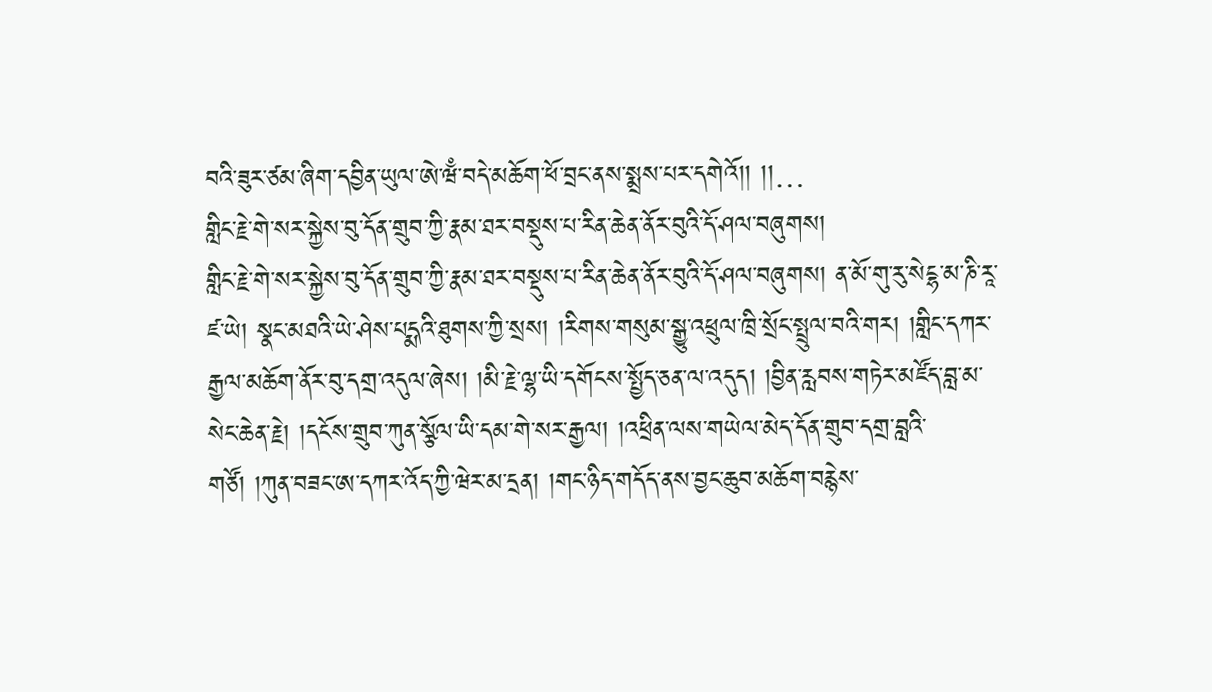བའི་ཟུར་ཙམ་ཞིག་དབྱིན་ཡུལ་ཨེ་ཝྃ་བདེ་མཆོག་ཕོ་བྲང་ནས་སྨྲས་པར་དགེའོ།། །།…
གླིང་རྗེ་གེ་སར་སྐྱེས་བུ་དོན་གྲུབ་ཀྱི་རྣམ་ཐར་བསྡུས་པ་རིན་ཆེན་ནོར་བུའི་དོ་ཤལ་བཞུགས།
གླིང་རྗེ་གེ་སར་སྐྱེས་བུ་དོན་གྲུབ་ཀྱི་རྣམ་ཐར་བསྡུས་པ་རིན་ཆེན་ནོར་བུའི་དོ་ཤལ་བཞུགས། ན་མོ་གུ་རུ་སེངྷ་མ་ཎི་རཱ་ཛ་ཡེ། སྣང་མཐའི་ཡེ་ཤེས་པདྨའི་ཐུགས་ཀྱི་སྲས། །རིགས་གསུམ་སྒྱུ་འཕྲུལ་ཁྲི་སྲོང་སྤྲུལ་བའི་གར། །གླིང་དཀར་རྒྱལ་མཆོག་ནོར་བུ་དགྲ་འདུལ་ཞེས། །མི་རྗེ་ལྷ་ཡི་དགོངས་སྤྱོད་ཅན་ལ་འདུད། །བྱིན་རླབས་གཏེར་མཛོད་བླ་མ་སེང་ཆེན་རྗེ། །དངོས་གྲུབ་ཀུན་སྩོལ་ཡི་དམ་གེ་སར་རྒྱལ། །འཕྲིན་ལས་གཡེལ་མེད་དོན་གྲུབ་དགྲ་བླའི་གཙོ། །ཀུན་བཟང་ཨ་དཀར་འོད་ཀྱི་ཝེར་མ་དྲན། །གང་ཉིད་གདོད་ནས་བྱང་ཆུབ་མཆོག་བརྙེས་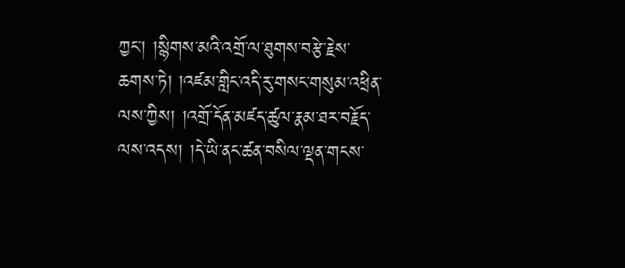ཀྱང་། །སྙིགས་མའི་འགྲོ་ལ་ཐུགས་བརྩེ་རྗེས་ཆགས་ཏེ། །འཛམ་གླིང་འདི་རུ་གསང་གསུམ་འཕྲིན་ལས་ཀྱིས། །འགྲོ་དོན་མཛད་ཚུལ་རྣམ་ཐར་བརྗོད་ལས་འདས། །དེ་ཡི་ནང་ཚན་བསིལ་ལྡན་གངས་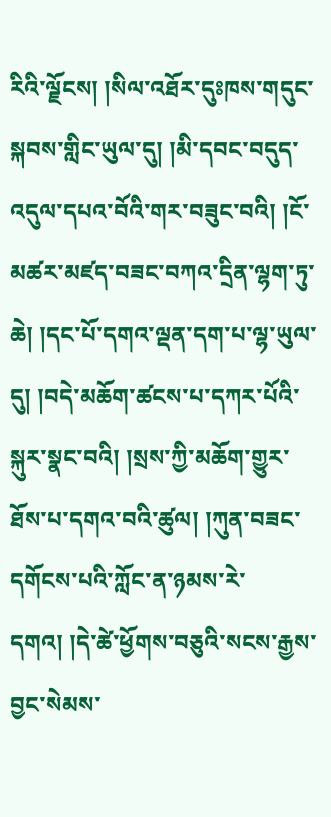རིའི་ལྗོངས། །སིལ་འཐོར་དུཿཁས་གདུང་སྐབས་གླིང་ཡུལ་དུ། །མི་དབང་བདུད་འདུལ་དཔའ་བོའི་གར་བཟུང་བའི། །ངོ་མཚར་མཛད་བཟང་བཀའ་དྲིན་ལྷག་ཏུ་ཆེ། །དང་པོ་དགའ་ལྡན་དག་པ་ལྷ་ཡུལ་དུ། །བདེ་མཆོག་ཚངས་པ་དཀར་པོའི་སྐུར་སྣང་བའི། །སྲས་ཀྱི་མཆོག་གྱུར་ཐོས་པ་དགའ་བའི་ཚུལ། །ཀུན་བཟང་དགོངས་པའི་ཀློང་ན་ཉམས་རེ་དགའ། །དེ་ཚེ་ཕྱོགས་བཅུའི་སངས་རྒྱས་བྱང་སེམས་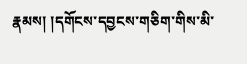རྣམས། །དགོངས་དབྱངས་གཅིག་གིས་མི་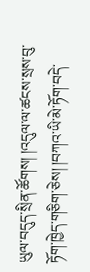ཡུལ་བདུད་སྲིན་ཚོགས། །འདུལ་ལ་ཚངས་སྲས་བུ་ཏོག་ཁྱེད་གཅིག་ཅེས། །བཀའ་ཡི་མེ་ཏོག་བདེ་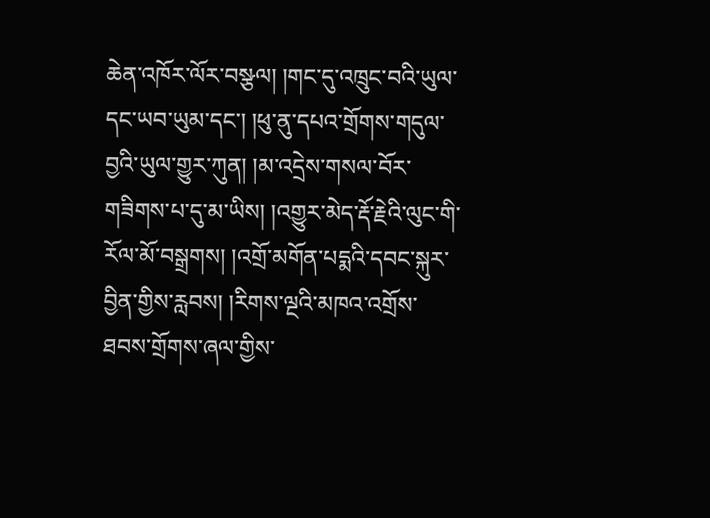ཆེན་འཁོར་ལོར་བསྩལ། །གང་དུ་འཁྲུང་བའི་ཡུལ་དང་ཡབ་ཡུམ་དང་། །ཕུ་ནུ་དཔའ་གྲོགས་གདུལ་བྱའི་ཡུལ་གྱུར་ཀུན། །མ་འདྲེས་གསལ་བོར་གཟིགས་པ་དུ་མ་ཡིས། །འགྱུར་མེད་རྡོ་རྗེའི་ལུང་གི་རོལ་མོ་བསྒྲགས། །འགྲོ་མགོན་པདྨའི་དབང་སྐུར་བྱིན་གྱིས་རླབས། །རིགས་ལྔའི་མཁའ་འགྲོས་ཐབས་གྲོགས་ཞལ་གྱིས་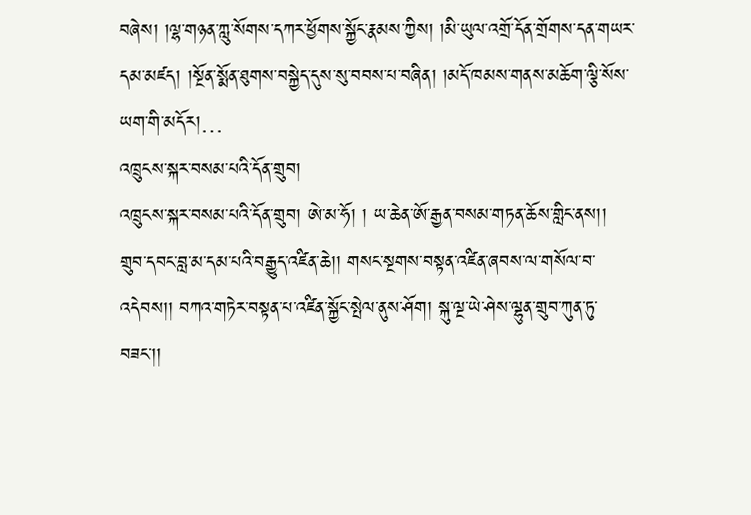བཞེས། །ལྷ་གཉན་ཀླུ་སོགས་དཀར་ཕྱོགས་སྐྱོང་རྣམས་ཀྱིས། །མི་ཡུལ་འགྲོ་དོན་གྲོགས་དན་གཡར་དམ་མཛད། །སྔོན་སྨོན་ཐུགས་བསྐྱེད་དུས་སུ་བབས་པ་བཞིན། །མདོ་ཁམས་གནས་མཆོག་ལྕི་སོས་ཡག་གི་མདོར།…
འཁྲུངས་སྐར་བསམ་པའི་དོན་གྲུབ།
འཁྲུངས་སྐར་བསམ་པའི་དོན་གྲུབ། ཨེ་མ་ཧོ། ། ཡ་ཆེན་ཨོ་རྒྱན་བསམ་གཏན་ཆོས་གླིང་ནས།། གྲུབ་དབང་བླ་མ་དམ་པའི་བརྒྱུད་འཛིན་ཆེ།། གསང་སྔགས་བསྟན་འཛིན་ཞབས་ལ་གསོལ་བ་འདེབས།། བཀའ་གཏེར་བསྟན་པ་འཛིན་སྐྱོང་སྤེལ་ནུས་ཤོག། སྐུ་ལྔ་ཡེ་ཤེས་ལྷུན་གྲུབ་ཀུན་ཏུ་བཟང་།།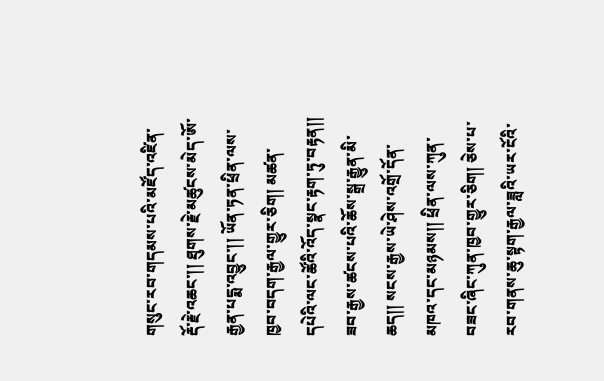གསུང་རབ་གདམས་པའི་མཛོད་འཛིན་རྡོ་རྗེ་འཆང་།། ཐུགས་རྗེ་མཚུངས་མེད་ཨོ་རྒྱན་པདྨ་འབྱུང་།། ཡོན་ཏན་ཕྲིན་ལས་ཁྱབ་བདག་རྒྱལ་གྱུར་ཅིག། མཚན་དཔེའི་ལང་ཚོའི་འོད་སྣང་རྟག་ཏུ་བརྟན།། ཟབ་རྒྱས་ཚངས་པའི་ཆོས་སྒྲ་རྒྱུན་མི་ཆད།། སངས་རྒྱས་ཡེ་ཤེས་འགྲོ་དོན་མཁའ་དང་མཉམས།། ཕྲིན་ལས་ཀུན་བཟང་ཞིང་ཀུན་ཁྱབ་གྱུར་ཅིག། ཅེས་པ་རབ་གནས་ཆུ་སྟག་རྒྱལ་ཟླའི་ཡར་ངོའི་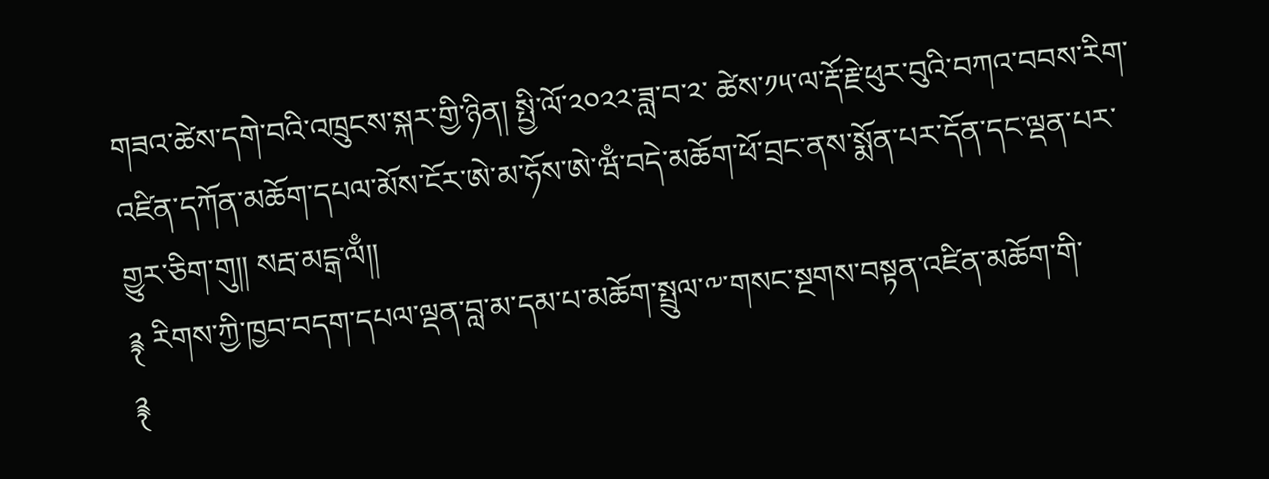གཟའ་ཚེས་དགེ་བའི་འཁྲུངས་སྐར་གྱི་ཉིན། སྤྱི་ལོ་༢༠༢༢་ཟླ་བ་༢་ ཚེས་༡༥་ལ་རྡོ་རྗེ་ཕུར་བུའི་བཀའ་བབས་རིག་འཛིན་དཀོན་མཆོག་དཔལ་མོས་ངོར་ཨེ་མ་ཧོས་ཨེ་ཝྃ་བདེ་མཆོག་ཕོ་བྲང་ནས་སྨོན་པར་དོན་དང་ལྡན་པར་གྱུར་ཅིག་གུ།། སརྦ་མངྒ་ལྃ།།
࿑ རིགས་ཀྱི་ཁྱབ་བདག་དཔལ་ལྡན་བླ་མ་དམ་པ་མཆོག་སྤྲུལ་༸་གསང་སྔགས་བསྟན་འཛིན་མཆོག་གི་
࿑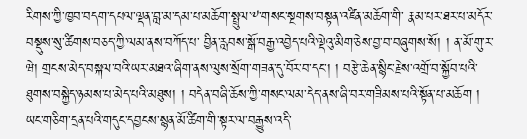རིགས་ཀྱི་ཁྱབ་བདག་དཔལ་ལྡན་བླ་མ་དམ་པ་མཆོག་སྤྲུལ་༸་གསང་སྔགས་བསྟན་འཛིན་མཆོག་གི་ རྣམ་པར་ཐར་པ་མདོར་བསྡུས་སུ་ཚིགས་བཅད་ཀྱི་ལམ་ནས་བཀོད་པ་ བྱིན་རླབས་སྒོ་བརྒྱ་འབྱེད་པའི་ལྡེའུ་མིག་ཅེས་བྱ་བ་བཞུགས་སོ། ། ན་མོ་གུ་ར་ཝེ། གྲངས་མེད་བསྐལ་བའི་ཡར་མཐའ་ཞིག་ནས་ལུས་སྲོག་གཟན་དུ་བོར་བ་དང་། ། བརྩེ་ཆེན་སྙིང་རྗེས་འགྲོ་བ་སྐྱོབ་པའི་ཐུགས་བསྐྱེད་ཉམས་པ་མེད་པའི་མཐུས། ། བདེན་བཞི་ཆོས་ཀྱི་གསང་ལམ་དེད་ནས་ཞི་བར་གཟིམས་པའི་སྟོན་པ་མཆོག ། ཡང་གཅིག་དྲན་པའི་གདུང་དབྱངས་སྙན་མོ་ཚིག་གི་སྟར་ལ་བརྒྱུས་འདི་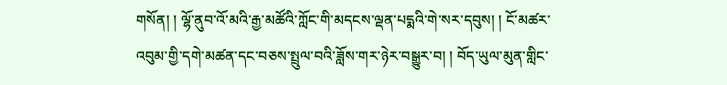གསོན། ། ལྷོ་ནུབ་འོ་མའི་རྒྱ་མཚོའི་ཀློང་གི་མདངས་ལྡན་པདྨའི་གེ་སར་དབུས། ། ངོ་མཚར་འབུམ་གྱི་དགེ་མཚན་དང་བཅས་སྤྲུལ་བའི་ཟློས་གར་ཉེར་བསྒྱུར་བ། ། བོད་ཡུལ་མུན་གླིང་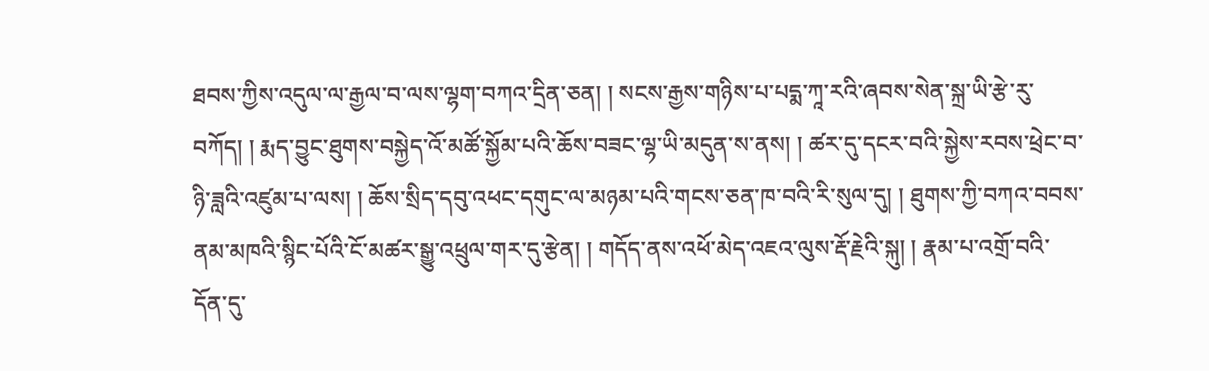ཐབས་ཀྱིས་འདུལ་ལ་རྒྱལ་བ་ལས་ལྷག་བཀའ་དྲིན་ཅན། ། སངས་རྒྱས་གཉིས་པ་པདྨ་ཀཱ་རའི་ཞབས་སེན་སྐྲ་ཡི་རྩེ་རུ་བཀོད། ། རྨད་བྱུང་ཐུགས་བསྐྱེད་འོ་མཚོ་སྐྱོམ་པའི་ཆོས་བཟང་ལྷ་ཡི་མདུན་ས་ནས། ། ཚར་དུ་དངར་བའི་སྐྱེས་རབས་ཕྲེང་བ་ཉི་ཟླའི་འཛུམ་པ་ལས། ། ཆོས་སྲིད་དབུ་འཕང་དགུང་ལ་མཉམ་པའི་གངས་ཅན་ཁ་བའི་རི་སུལ་དུ། ། ཐུགས་ཀྱི་བཀའ་བབས་ནམ་མཁའི་སྙིང་པོའི་ངོ་མཚར་སྒྱུ་འཕྲུལ་གར་དུ་རྩེན། ། གདོད་ནས་འཕོ་མེད་འཇའ་ལུས་རྡོ་རྗེའི་སྐུ། ། རྣམ་པ་འགྲོ་བའི་དོན་དུ་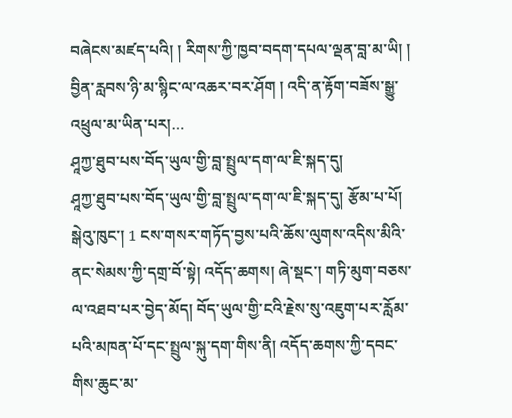བཞེངས་མཛད་པའི། ། རིགས་ཀྱི་ཁྱབ་བདག་དཔལ་ལྡན་བླ་མ་ཡི། ། བྱིན་རླབས་ཉི་མ་སྙིང་ལ་འཆར་བར་ཤོག ། འདི་ན་རྟོག་བཟོས་སྒྱུ་འཕྲུལ་མ་ཡིན་པར།…
ཤཱཀྱ་ཐུབ་པས་བོད་ཡུལ་གྱི་བླ་སྤྲུལ་དག་ལ་ཇི་སྐད་དུ།
ཤཱཀྱ་ཐུབ་པས་བོད་ཡུལ་གྱི་བླ་སྤྲུལ་དག་ལ་ཇི་སྐད་དུ། རྩོམ་པ་པོ། སྒེའུ་ཁུང་། 1 ངས་གསར་གཏོད་བྱས་པའི་ཆོས་ལུགས་འདིས་མིའི་ནང་སེམས་ཀྱི་དགྲ་བོ་སྟེ། འདོད་ཆགས། ཞེ་སྡང་། གཏི་མུག་བཅས་ལ་འཐབ་པར་བྱེད་མོད། བོད་ཡུལ་གྱི་ངའི་རྗེས་སུ་འཇུག་པར་རློམ་པའི་མཁན་པོ་དང་སྤྲུལ་སྐུ་དག་གིས་ནི། འདོད་ཆགས་ཀྱི་དབང་གིས་ཆུང་མ་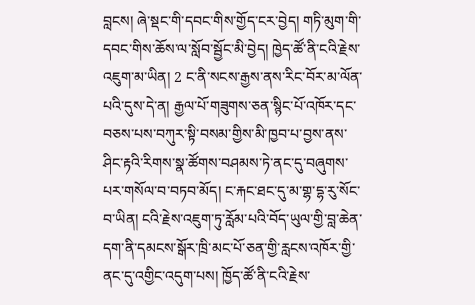བླངས། ཞེ་སྡང་གི་དབང་གིས་གྱོད་ངར་བྱེད། གཏི་མུག་གི་དབང་གིས་ཆོས་ལ་སློབ་སྦྱོང་མི་བྱེད། ཁྱེད་ཚོ་ནི་ངའི་རྗེས་འཇུག་མ་ཡིན། 2 ང་ནི་སངས་རྒྱས་ནས་རིང་བོར་མ་ལོན་པའི་དུས་དེ་ན། རྒྱལ་པོ་གཟུགས་ཅན་སྙིང་པོ་འཁོར་དང་བཅས་པས་བཀུར་སྟི་བསམ་གྱིས་མི་ཁྱབ་པ་བྱས་ནས་ཤིང་རྟའི་རིགས་སྣ་ཚོགས་བཤམས་ཏེ་ནང་དུ་བཞུགས་པར་གསོལ་བ་བཏབ་མོད། ང་རྐང་ཐང་དུ་མ་གྷ་དྷ་རུ་སོང་བ་ཡིན། ངའི་རྗེས་འཇུག་ཏུ་རློམ་པའི་བོད་ཡུལ་གྱི་བླ་ཆེན་དག་ནི་དམངས་སྒོར་ཁྲི་མང་པོ་ཅན་གྱི་རླངས་འཁོར་གྱི་ནང་དུ་འགྱིང་འདུག་པས། ཁྱོད་ཚོ་ནི་ངའི་རྗེས་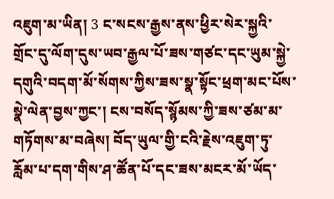འཇུག་མ་ཡིན། 3 ང་སངས་རྒྱས་ནས་ཕྱིར་སེར་སྐྱའི་གྲོང་དུ་ལོག་དུས་ཡབ་རྒྱལ་པོ་ཟས་གཙང་དང་ཡུམ་སྐྱེ་དགུའི་བདག་མོ་སོགས་ཀྱིས་ཟས་སྣ་སྟོང་ཕྲག་མང་པོས་སྣེ་ལེན་བྱས་ཀྱང་། ངས་བསོད་སྙོམས་ཀྱི་ཟས་ཙམ་མ་གཏོགས་མ་བཞེས། བོད་ཡུལ་གྱི་ངའི་རྗེས་འཇུག་ཏུ་རློམ་པ་དག་གིས་ཤ་ཚོན་པོ་དང་ཟས་མངར་མོ་ཡོད་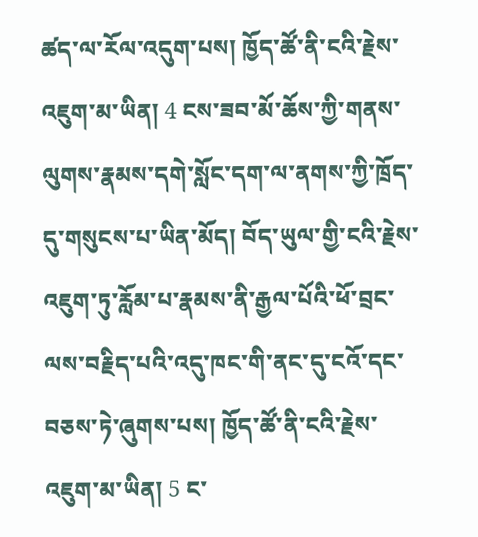ཚད་ལ་རོལ་འདུག་པས། ཁྱོད་ཚོ་ནི་ངའི་རྗེས་འཇུག་མ་ཡིན། 4 ངས་ཟབ་མོ་ཆོས་ཀྱི་གནས་ལུགས་རྣམས་དགེ་སློང་དག་ལ་ནགས་ཀྱི་ཁྲོད་དུ་གསུངས་པ་ཡིན་མོད། བོད་ཡུལ་གྱི་ངའི་རྗེས་འཇུག་ཏུ་རློམ་པ་རྣམས་ནི་རྒྱལ་པོའི་ཕོ་བྲང་ལས་བརྗིད་པའི་འདུ་ཁང་གི་ནང་དུ་ངའོ་དང་བཅས་ཏེ་ཞུགས་པས། ཁྱོད་ཚོ་ནི་ངའི་རྗེས་འཇུག་མ་ཡིན། 5 ང་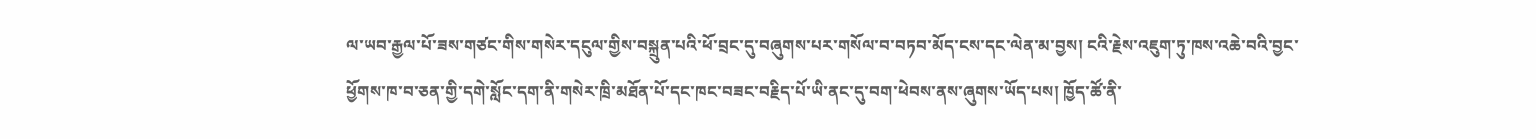ལ་ཡབ་རྒྱལ་པོ་ཟས་གཙང་གིས་གསེར་དངུལ་གྱིས་བསྐྲུན་པའི་ཕོ་བྲང་དུ་བཞུགས་པར་གསོལ་བ་བཏབ་མོད་ངས་དང་ལེན་མ་བྱས། ངའི་རྗེས་འཇུག་ཏུ་ཁས་འཆེ་བའི་བྱང་ཕྱོགས་ཁ་བ་ཅན་གྱི་དགེ་སློང་དག་ནི་གསེར་ཁྲི་མཐོན་པོ་དང་ཁང་བཟང་བརྗིད་པོ་ཡི་ནང་དུ་བག་ཕེབས་ནས་ཞུགས་ཡོད་པས། ཁྱོད་ཚོ་ནི་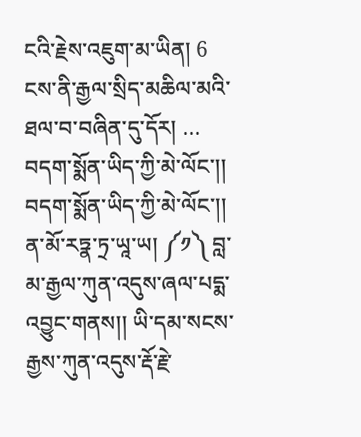ངའི་རྗེས་འཇུག་མ་ཡིན། 6 ངས་ནི་རྒྱལ་སྲིད་མཆིལ་མའི་ཐལ་བ་བཞིན་དུ་དོར། …
བདག་སྨོན་ཡིད་ཀྱི་མེ་ལོང་།།
བདག་སྨོན་ཡིད་ཀྱི་མེ་ལོང་།། ན་མོ་རཏྣ་ཏྲ་ཡཱ་ཡ། ༼༡༽ བླ་མ་རྒྱལ་ཀུན་འདུས་ཞལ་པདྨ་འབྱུང་གནས།། ཡི་དམ་སངས་རྒྱས་ཀུན་འདུས་རྡོ་རྗེ་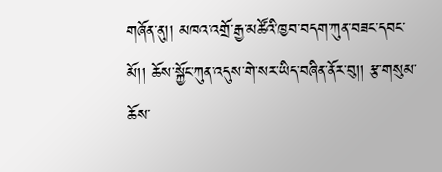གཞོན་ནུ།། མཁའ་འགྲོ་རྒྱ་མཚོའི་ཁྱབ་བདག་ཀུན་བཟང་དབང་མོ།། ཆོས་སྐྱོང་ཀུན་འདུས་གེ་སར་ཡིད་བཞིན་ནོར་བུ།། རྩ་གསུམ་ཆོས་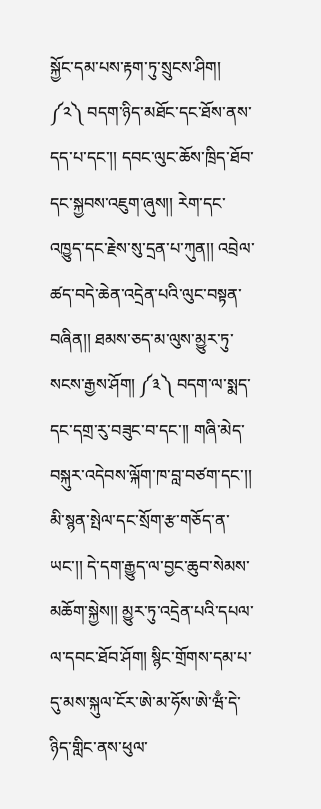སྐྱོང་དམ་པས་རྟག་ཏུ་སྲུངས་ཤིག། ༼༢༽ བདག་ཉིད་མཐོང་དང་ཐོས་ནས་དད་པ་དང་།། དབང་ལུང་ཆོས་ཁྲིད་ཐོབ་དང་སྐྱབས་འཇུག་ཞུས།། རེག་དང་འཁྱུད་དང་རྗེས་སུ་དྲན་པ་ཀུན།། འབྲེལ་ཚད་བདེ་ཆེན་འདྲེན་པའི་ལུང་བསྟན་བཞིན།། ཐམས་ཅད་མ་ལུས་མྱུར་ཏུ་སངས་རྒྱས་ཤོག། ༼༣༽ བདག་ལ་སྨད་དང་དགྲ་རུ་བཟུང་བ་དང་།། གཞི་མེད་བསྐུར་འདེབས་ལྐོག་ཁ་བླ་བཙག་དང་།། མི་སྙན་སྤེལ་དང་སྲོག་རྩ་གཅོད་ན་ཡང་།། དེ་དག་རྒྱུད་ལ་བྱང་ཆུབ་སེམས་མཆོག་སྐྱེས།། མྱུར་ཏུ་འདྲེན་པའི་དཔལ་ལ་དབང་ཐོབ་ཤོག། སྙིང་གྲོགས་དམ་པ་དུ་མས་སྐུལ་ངོར་ཨེ་མ་ཧོས་ཨེ་ཝྃ་དེ་ཉིད་གླིང་ནས་ཕུལ་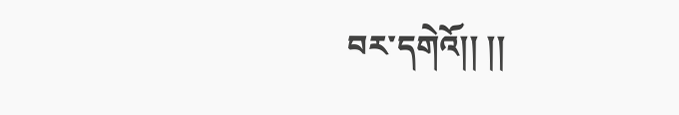བར་དགེའོ།། །།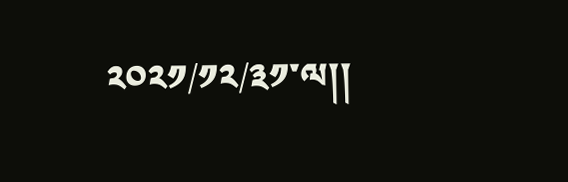༢༠༢༡/༡༢/༣༡་ལ།།